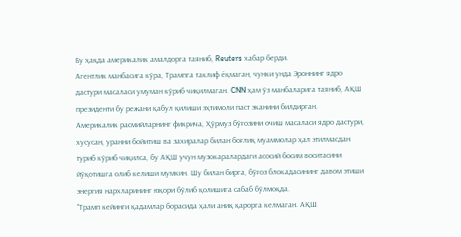Бу ҳақда америкалик амалдорга таяниб, Reuters хабар берди.
Агентлик манбасига кўра, Трампга таклиф ёқмаган, чунки унда Эроннинг ядро дастури масаласи умуман кўриб чиқилмаган. CNN ҳам ўз манбаларига таяниб, АҚШ президенти бу режани қабул қилиши эҳтимоли паст эканини билдирган.
Америкалик расмийларнинг фикрича, Ҳўрмуз бўғозини очиш масаласи ядро дастури, хусусан, уранни бойитиш ва захиралар билан боғлиқ муаммолар ҳал этилмасдан туриб кўриб чиқилса, бу АҚШ учун музокаралардаги асосий босим воситасини йўқотишга олиб келиши мумкин. Шу билан бирга, бўғоз блокадасининг давом этиши энергия нархларининг юқори бўлиб қолишига сабаб бўлмоқда.
"Трамп кейинги қадамлар борасида ҳали аниқ қарорга келмаган. АҚШ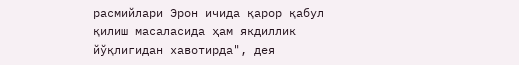расмийлари Эрон ичида қарор қабул қилиш масаласида ҳам якдиллик йўқлигидан хавотирда", дея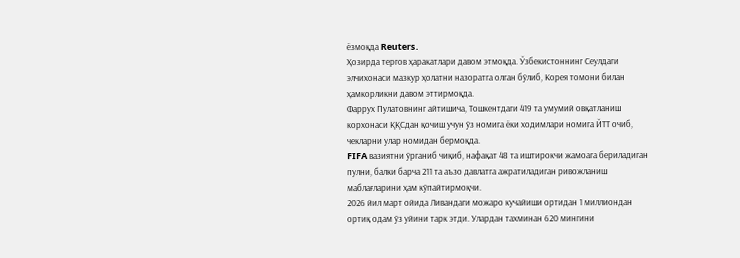ёзмоқда Reuters.
Ҳозирда тергов ҳаракатлари давом этмоқда. Ўзбекистоннинг Сеулдаги элчихонаси мазкур ҳолатни назоратга олган бўлиб, Корея томони билан ҳамкорликни давом эттирмоқда.
Фаррух Пулатовнинг айтишича, Тошкентдаги 419 та умумий овқатланиш корхонаси ҚҚСдан қочиш учун ўз номига ёки ходимлари номига ЙТТ очиб, чекларни улар номидан бермоқда.
FIFA вазиятни ўрганиб чиқиб, нафақат 48 та иштирокчи жамоага бериладиган пулни, балки барча 211 та аъзо давлатга ажратиладиган ривожланиш маблағларини ҳам кўпайтирмоқчи.
2026 йил март ойида Ливандаги можаро кучайиши ортидан 1 миллиондан ортиқ одам ўз уйини тарк этди. Улардан тахминан 620 мингини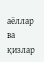аёллар ва қизлар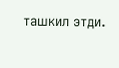ташкил этди.